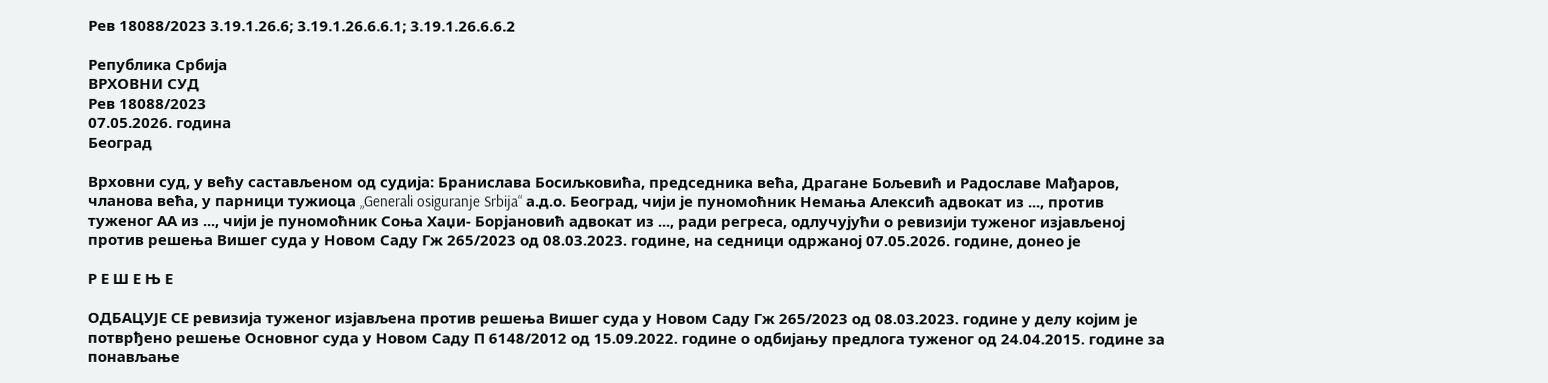Рев 18088/2023 3.19.1.26.6; 3.19.1.26.6.6.1; 3.19.1.26.6.6.2

Република Србија
ВРХОВНИ СУД
Рев 18088/2023
07.05.2026. година
Београд

Врховни суд, у већу састављеном од судија: Бранислава Босиљковића, председника већа, Драгане Бољевић и Радославе Мађаров, чланова већа, у парници тужиоца „Generali osiguranje Srbija“ а.д.о. Београд, чији је пуномоћник Немања Алексић адвокат из ..., против туженог АА из ..., чији је пуномоћник Соња Хаџи- Борјановић адвокат из ..., ради регреса, одлучујући о ревизији туженог изјављеној против решења Вишег суда у Новом Саду Гж 265/2023 од 08.03.2023. године, на седници одржаној 07.05.2026. године, донео је

Р Е Ш Е Њ Е

ОДБАЦУЈЕ СЕ ревизија туженог изјављена против решења Вишег суда у Новом Саду Гж 265/2023 од 08.03.2023. године у делу којим је потврђено решење Основног суда у Новом Саду П 6148/2012 од 15.09.2022. године о одбијању предлога туженог од 24.04.2015. године за понављање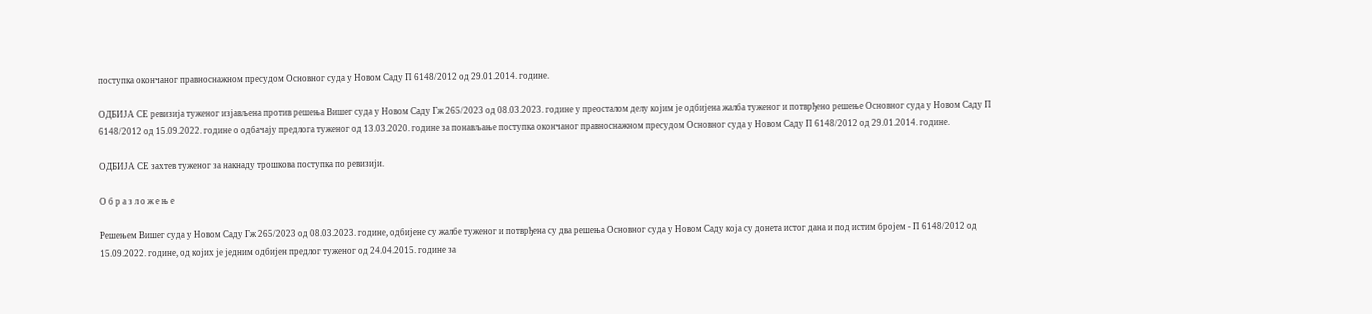поступка окончаног правноснажном пресудом Основног суда у Новом Саду П 6148/2012 од 29.01.2014. године.

ОДБИЈА СЕ ревизија туженог изјављена против решења Вишег суда у Новом Саду Гж 265/2023 од 08.03.2023. године у преосталом делу којим је одбијена жалба туженог и потврђено решење Основног суда у Новом Саду П 6148/2012 од 15.09.2022. године о одбачају предлога туженог од 13.03.2020. године за понављање поступка окончаног правноснажном пресудом Основног суда у Новом Саду П 6148/2012 од 29.01.2014. године.

ОДБИЈА СЕ захтев туженог за накнаду трошкова поступка по ревизији.

О б р а з л о ж е њ е

Решењем Вишег суда у Новом Саду Гж 265/2023 од 08.03.2023. године, одбијене су жалбе туженог и потврђена су два решења Основног суда у Новом Саду која су донета истог дана и под истим бројем - П 6148/2012 од 15.09.2022. године, од којих је једним одбијен предлог туженог од 24.04.2015. године за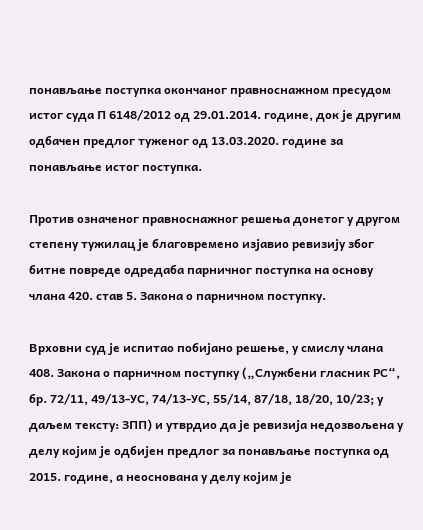понављање поступка окончаног правноснажном пресудом истог суда П 6148/2012 од 29.01.2014. године, док је другим одбачен предлог туженог од 13.03.2020. године за понављање истог поступка.

Против означеног правноснажног решења донетог у другом степену тужилац је благовремено изјавио ревизију због битне повреде одредаба парничног поступка на основу члана 420. став 5. Закона о парничном поступку.

Врховни суд је испитао побијано решење, у смислу члана 408. Закона о парничном поступку („Службени гласник РС“, бр. 72/11, 49/13-УС, 74/13-УС, 55/14, 87/18, 18/20, 10/23; у даљем тексту: ЗПП) и утврдио да је ревизија недозвољена у делу којим је одбијен предлог за понављање поступка од 2015. године, а неоснована у делу којим је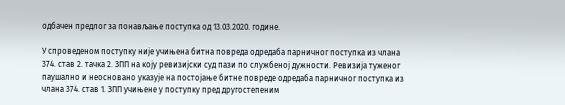одбачен предлог за понављање поступка од 13.03.2020. године.

У спроведеном поступку није учињена битна повреда одредаба парничног поступка из члана 374. став 2. тачка 2. ЗПП на коју ревизијски суд пази по службеној дужности. Ревизија туженог паушално и неосновано указује на постојање битне повреде одредаба парничног поступка из члана 374. став 1. ЗПП учињене у поступку пред другостепеним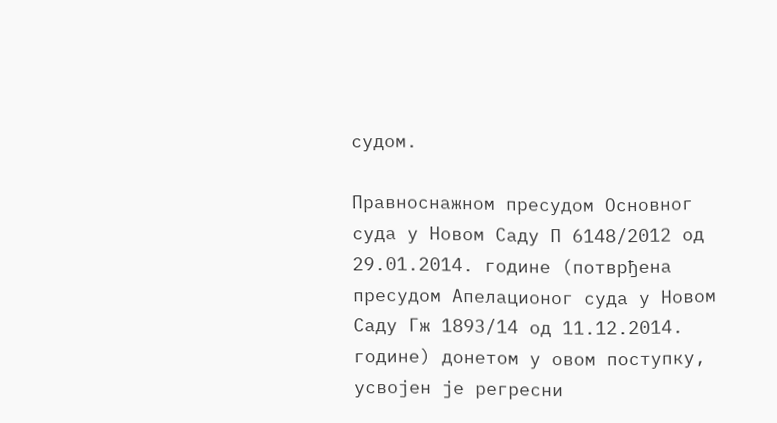судом.

Правноснажном пресудом Основног суда у Новом Саду П 6148/2012 од 29.01.2014. године (потврђена пресудом Апелационог суда у Новом Саду Гж 1893/14 од 11.12.2014. године) донетом у овом поступку, усвојен је регресни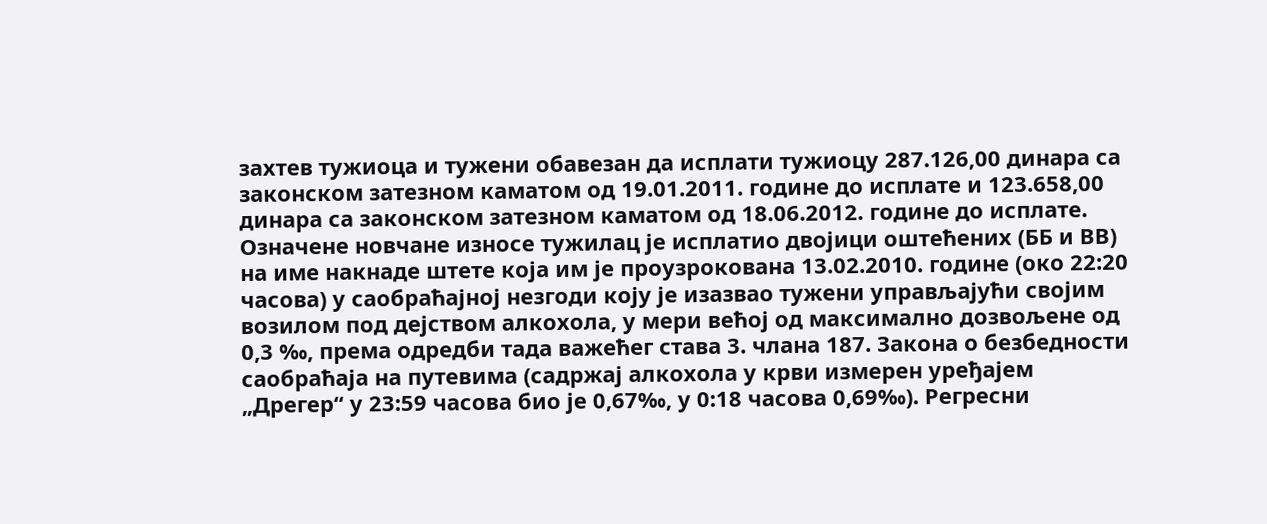захтев тужиоца и тужени обавезан да исплати тужиоцу 287.126,00 динара са законском затезном каматом од 19.01.2011. године до исплате и 123.658,00 динара са законском затезном каматом од 18.06.2012. године до исплате. Означене новчане износе тужилац је исплатио двојици оштећених (ББ и ВВ) на име накнаде штете која им је проузрокована 13.02.2010. године (око 22:20 часова) у саобраћајној незгоди коју је изазвао тужени управљајући својим возилом под дејством алкохола, у мери већој од максимално дозвољене од 0,3 ‰, према одредби тада важећег става 3. члана 187. Закона о безбедности саобраћаја на путевима (садржај алкохола у крви измерен уређајем „Дрегер“ у 23:59 часова био је 0,67‰, у 0:18 часова 0,69‰). Регресни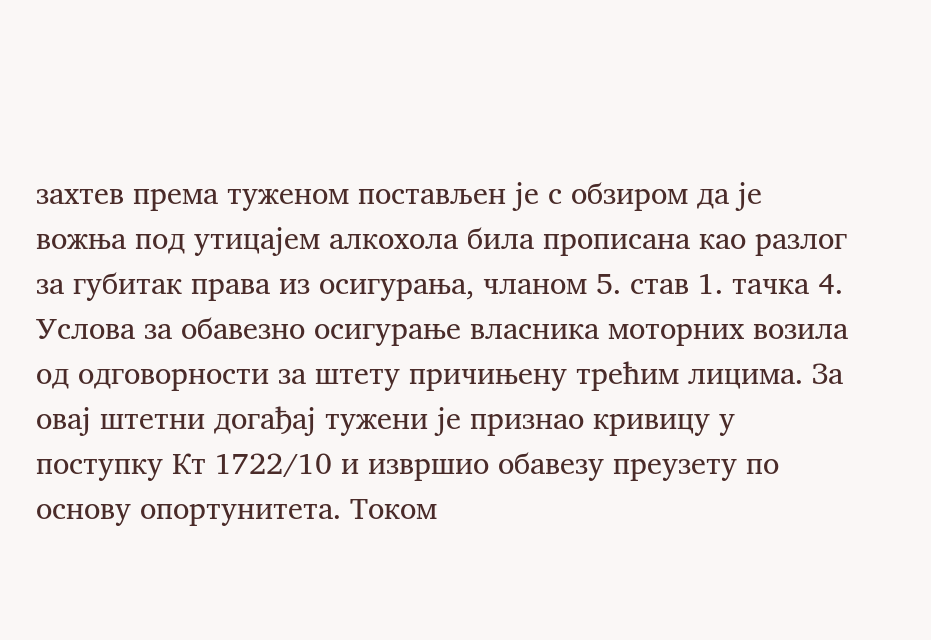захтев према туженом постављен је с обзиром да је вожња под утицајем алкохола била прописана као разлог за губитак права из осигурања, чланом 5. став 1. тачка 4. Услова за обавезно осигурање власника моторних возила од одговорности за штету причињену трећим лицима. За овај штетни догађај тужени је признао кривицу у поступку Кт 1722/10 и извршио обавезу преузету по основу опортунитета. Током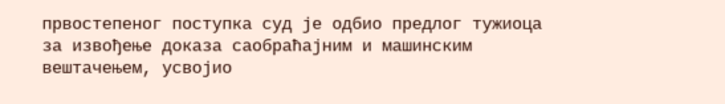првостепеног поступка суд је одбио предлог тужиоца за извођење доказа саобраћајним и машинским вештачењем, усвојио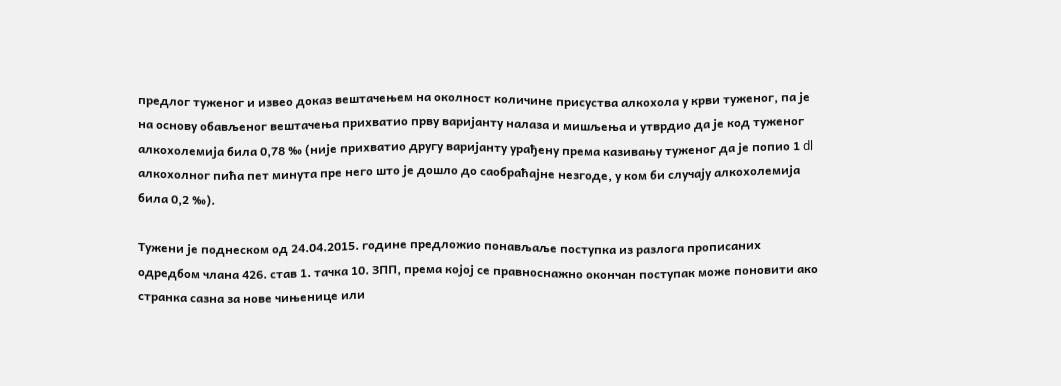предлог туженог и извео доказ вештачењем на околност количине присуства алкохола у крви туженог, па је на основу обављеног вештачења прихватио прву варијанту налаза и мишљења и утврдио да је код туженог алкохолемија била 0,78 ‰ (није прихватио другу варијанту урађену према казивању туженог да је попио 1 dl алкохолног пића пет минута пре него што је дошло до саобраћајне незгоде, у ком би случају алкохолемија била 0,2 ‰).

Тужени је поднеском од 24.04.2015. године предложио понављаље поступка из разлога прописаних одредбом члана 426. став 1. тачка 10. ЗПП, према којој се правноснажно окончан поступак може поновити ако странка сазна за нове чињенице или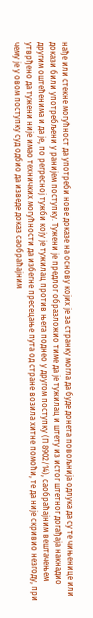нађе или стекне могућност да употреби нове доказе на основу којих је за странку могла да буде донета повољнија одлука да су те чињенице или докази били употребљени у ранијем поступку. Тужени је предлог образложио тиме да је тужилац и штету из истог штетног догађаја накнадио другим оштећенима и да је, по регресној тужби коју је тужилац против њега поднео у другом поступку (П 8902/14), саобраћајним вештачењем утврђено да тужени није имао техничких могућности да избегне пресецање пута од стране возила хитне помоћи, те да није скривио незгоду, при чему је у овом поступку суд одбио да изведе доказ саобраћајним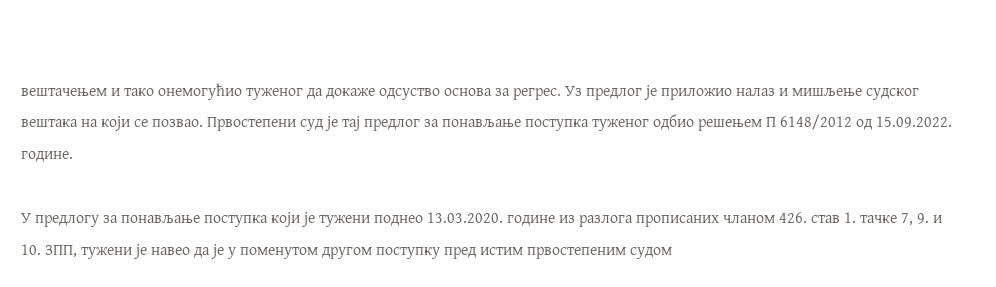вештачењем и тако онемогућио туженог да докаже одсуство основа за регрес. Уз предлог је приложио налаз и мишљење судског вештака на који се позвао. Првостепени суд је тај предлог за понављање поступка туженог одбио решењем П 6148/2012 од 15.09.2022. године.

У предлогу за понављање поступка који је тужени поднео 13.03.2020. године из разлога прописаних чланом 426. став 1. тачке 7, 9. и 10. ЗПП, тужени је навео да је у поменутом другом поступку пред истим првостепеним судом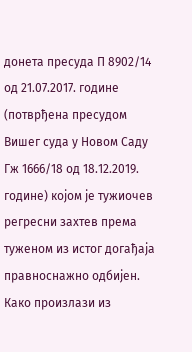донета пресуда П 8902/14 од 21.07.2017. године (потврђена пресудом Вишег суда у Новом Саду Гж 1666/18 од 18.12.2019. године) којом је тужиочев регресни захтев према туженом из истог догађаја правноснажно одбијен. Како произлази из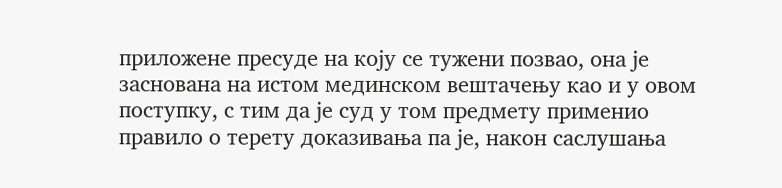приложене пресуде на коју се тужени позвао, она је заснована на истом мединском вештачењу као и у овом поступку, с тим да је суд у том предмету применио правило о терету доказивања па је, након саслушања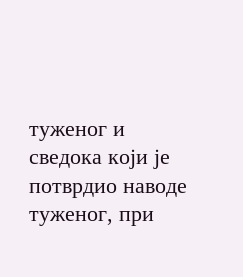туженог и сведока који је потврдио наводе туженог, при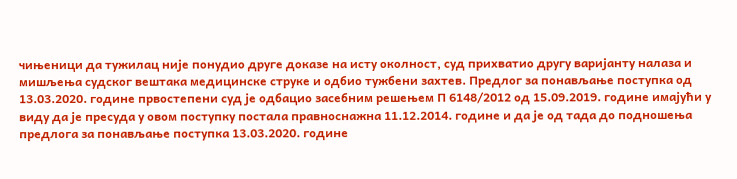чињеници да тужилац није понудио друге доказе на исту околност, суд прихватио другу варијанту налаза и мишљења судског вештака медицинске струке и одбио тужбени захтев. Предлог за понављање поступка од 13.03.2020. године првостепени суд је одбацио засебним решењем П 6148/2012 од 15.09.2019. године имајући у виду да је пресуда у овом поступку постала правноснажна 11.12.2014. године и да је од тада до подношења предлога за понављање поступка 13.03.2020. године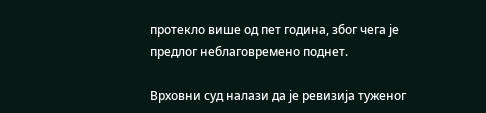протекло више од пет година, због чега је предлог неблаговремено поднет.

Врховни суд налази да је ревизија туженог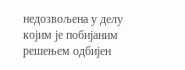недозвољена у делу којим је побијаним решењем одбијен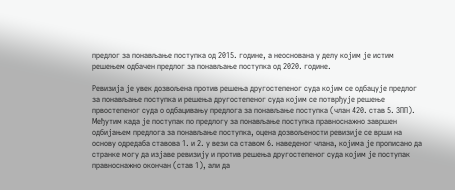предлог за понављање поступка од 2015. године, а неоснована у делу којим је истим решењем одбачен предлог за понављање поступка од 2020. године.

Ревизија је увек дозвољена против решења другостепеног суда којим се одбацује предлог за понављање поступка и решења другостепеног суда којим се потврђује решење првостепеног суда о одбацивању предлога за понављање поступка (члан 420. став 5. ЗПП). Међутим када је поступак по предлогу за понављање поступка правноснажно завршен одбијањем предлога за понављање поступка, оцена дозвољености ревизије се врши на основу одредаба ставова 1. и 2. у вези са ставом 6. наведеног члана, којима је прописано да странке могу да изјаве ревизију и против решења другостепеног суда којим је поступак правноснажно окончан (став 1), али да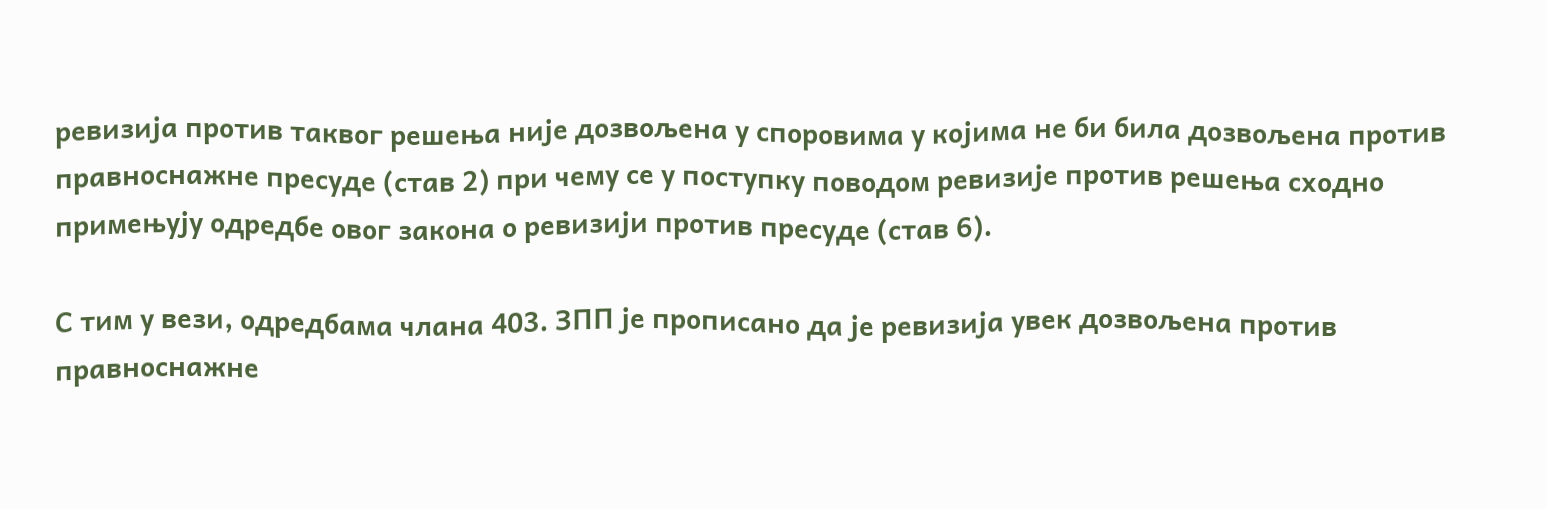ревизија против таквог решења није дозвољена у споровима у којима не би била дозвољена против правноснажне пресуде (став 2) при чему се у поступку поводом ревизије против решења сходно примењују одредбе овог закона о ревизији против пресуде (став 6).

С тим у вези, одредбама члана 403. ЗПП је прописано да је ревизија увек дозвољена против правноснажне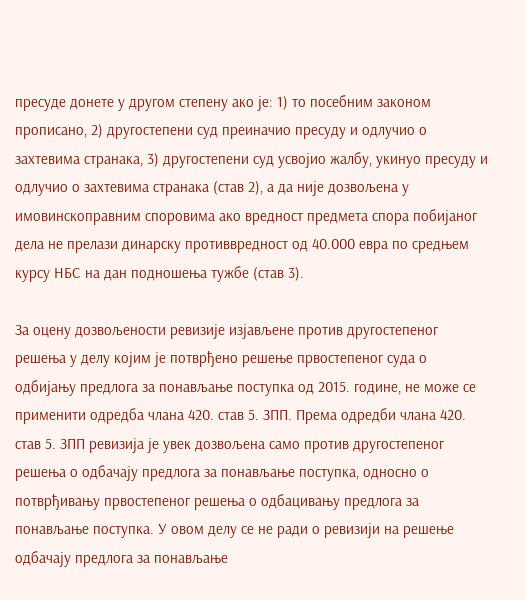пресуде донете у другом степену ако је: 1) то посебним законом прописано, 2) другостепени суд преиначио пресуду и одлучио о захтевима странака, 3) другостепени суд усвојио жалбу, укинуо пресуду и одлучио о захтевима странака (став 2), а да није дозвољена у имовинскоправним споровима ако вредност предмета спора побијаног дела не прелази динарску противвредност од 40.000 евра по средњем курсу НБС на дан подношења тужбе (став 3).

За оцену дозвољености ревизије изјављене против другостепеног решења у делу којим је потврђено решење првостепеног суда о одбијању предлога за понављање поступка од 2015. године, не може се применити одредба члана 420. став 5. ЗПП. Према одредби члана 420. став 5. ЗПП ревизија је увек дозвољена само против другостепеног решења о одбачају предлога за понављање поступка, односно о потврђивању првостепеног решења о одбацивању предлога за понављање поступка. У овом делу се не ради о ревизији на решење одбачају предлога за понављање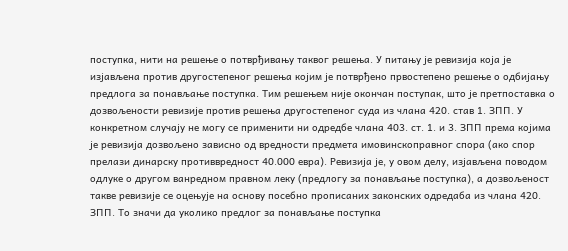поступка, нити на решење о потврђивању таквог решења. У питању је ревизија која је изјављена против другостепеног решења којим је потврђено првостепено решење о одбијању предлога за понављање поступка. Тим решењем није окончан поступак, што је претпоставка о дозвољености ревизије против решења другостепеног суда из члана 420. став 1. ЗПП. У конкретном случају не могу се применити ни одредбе члана 403. ст. 1. и 3. ЗПП према којима је ревизија дозвољено зависно од вредности предмета имовинскоправног спора (ако спор прелази динарску противвредност 40.000 евра). Ревизија је, у овом делу, изјављена поводом одлуке о другом ванредном правном леку (предлогу за понављање поступка), а дозвољеност такве ревизије се оцењује на основу посебно прописаних законских одредаба из члана 420. ЗПП. То значи да уколико предлог за понављање поступка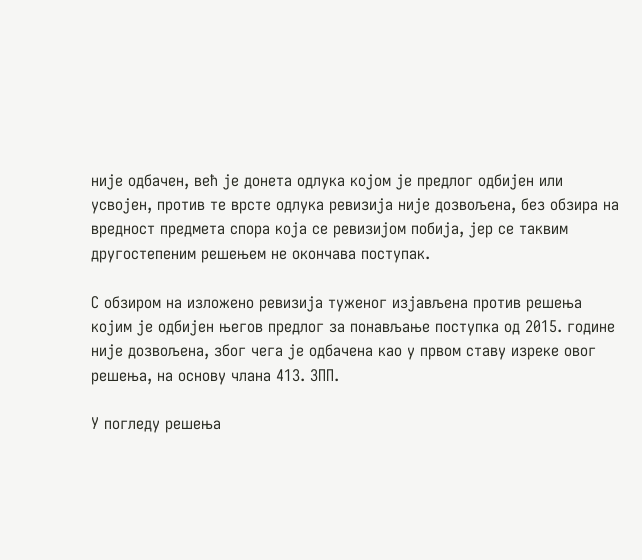није одбачен, већ је донета одлука којом је предлог одбијен или усвојен, против те врсте одлука ревизија није дозвољена, без обзира на вредност предмета спора која се ревизијом побија, јер се таквим другостепеним решењем не окончава поступак.

С обзиром на изложено ревизија туженог изјављена против решења којим је одбијен његов предлог за понављање поступка од 2015. године није дозвољена, због чега је одбачена као у првом ставу изреке овог решења, на основу члана 413. ЗПП.

У погледу решења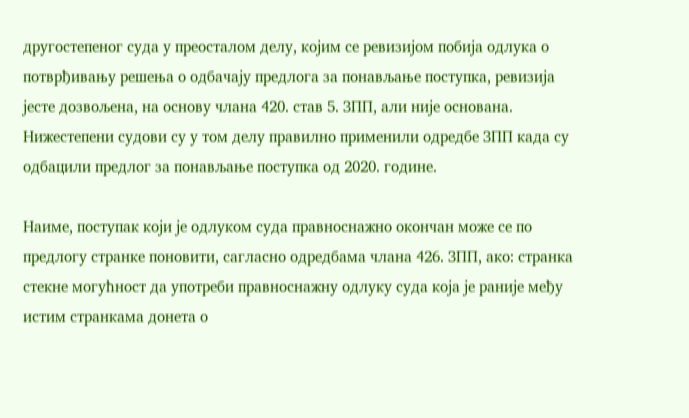другостепеног суда у преосталом делу, којим се ревизијом побија одлука о потврђивању решења о одбачају предлога за понављање поступка, ревизија јесте дозвољена, на основу члана 420. став 5. ЗПП, али није основана. Нижестепени судови су у том делу правилно применили одредбе ЗПП када су одбацили предлог за понављање поступка од 2020. године.

Наиме, поступак који је одлуком суда правноснажно окончан може се по предлогу странке поновити, сагласно одредбама члана 426. ЗПП, ако: странка стекне могућност да употреби правноснажну одлуку суда која је раније међу истим странкама донета о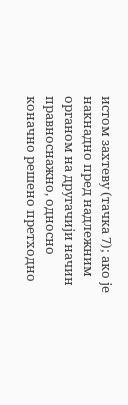истом захтеву (тачка 7); ако је накнадно пред надлежним органом на другачији начин правноснажно, односно коначно решено претходно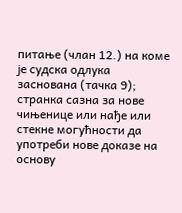питање (члан 12.) на коме је судска одлука заснована (тачка 9); странка сазна за нове чињенице или нађе или стекне могућности да употреби нове доказе на основу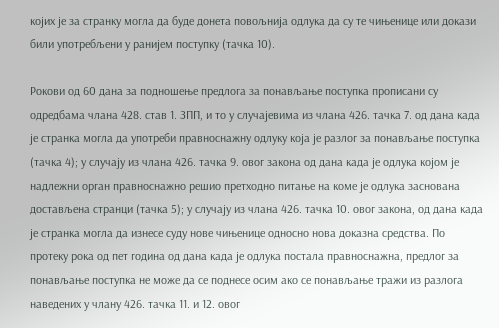којих је за странку могла да буде донета повољнија одлука да су те чињенице или докази били употребљени у ранијем поступку (тачка 10).

Рокови од 60 дана за подношење предлога за понављање поступка прописани су одредбама члана 428. став 1. ЗПП, и то у случајевима из члана 426. тачка 7. од дана када је странка могла да употреби правноснажну одлуку која је разлог за понављање поступка (тачка 4); у случају из члана 426. тачка 9. овог закона од дана када је одлука којом је надлежни орган правноснажно решио претходно питање на коме је одлука заснована достављена странци (тачка 5); у случају из члана 426. тачка 10. овог закона, од дана када је странка могла да изнесе суду нове чињенице односно нова доказна средства. По протеку рока од пет година од дана када је одлука постала правноснажна, предлог за понављање поступка не може да се поднесе осим ако се понављање тражи из разлога наведених у члану 426. тачка 11. и 12. овог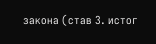закона (став 3. истог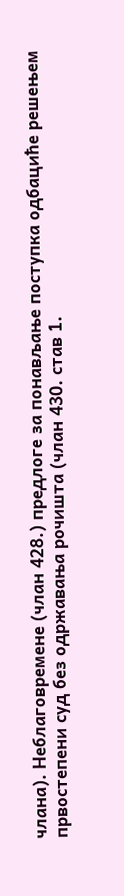члана). Неблаговремене (члан 428.) предлоге за понављање поступка одбациће решењем првостепени суд без одржавања рочишта (члан 430. став 1.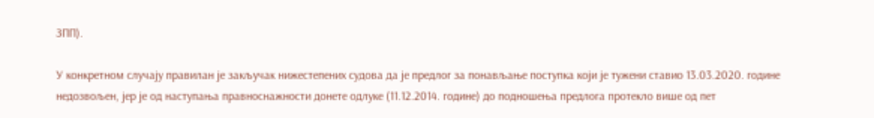ЗПП).

У конкретном случају правилан је закључак нижестепених судова да је предлог за понављање поступка који је тужени ставио 13.03.2020. године недозвољен, јер је од наступања правноснажности донете одлуке (11.12.2014. године) до подношења предлога протекло више од пет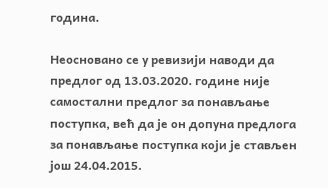година.

Неосновано се у ревизији наводи да предлог од 13.03.2020. године није самостални предлог за понављање поступка, већ да је он допуна предлога за понављање поступка који је стављен још 24.04.2015.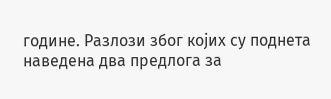године. Разлози због којих су поднета наведена два предлога за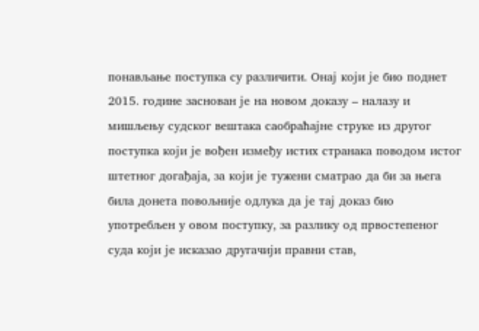понављање поступка су различити. Онај који је био поднет 2015. године заснован је на новом доказу – налазу и мишљењу судског вештака саобраћајне струке из другог поступка који је вођен између истих странака поводом истог штетног догађаја, за који је тужени сматрао да би за њега била донета повољније одлука да је тај доказ био употребљен у овом поступку, за разлику од првостепеног суда који је исказао другачији правни став,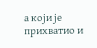а који је прихватио и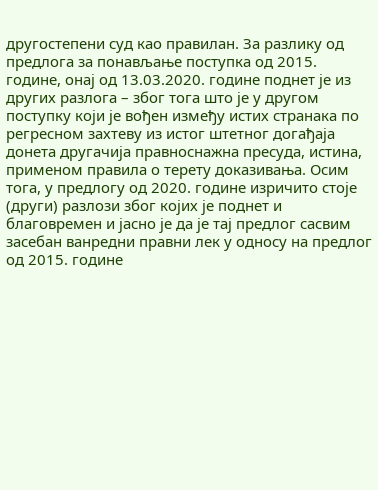другостепени суд као правилан. За разлику од предлога за понављање поступка од 2015. године, онај од 13.03.2020. године поднет је из других разлога – због тога што је у другом поступку који је вођен између истих странака по регресном захтеву из истог штетног догађаја донета другачија правноснажна пресуда, истина, применом правила о терету доказивања. Осим тога, у предлогу од 2020. године изричито стоје (други) разлози због којих је поднет и благовремен и јасно је да је тај предлог сасвим засебан ванредни правни лек у односу на предлог од 2015. године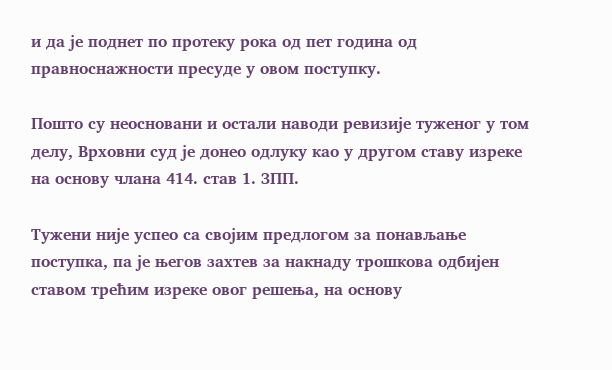и да је поднет по протеку рока од пет година од правноснажности пресуде у овом поступку.

Пошто су неосновани и остали наводи ревизије туженог у том делу, Врховни суд је донео одлуку као у другом ставу изреке на основу члана 414. став 1. ЗПП.

Тужени није успео са својим предлогом за понављање поступка, па је његов захтев за накнаду трошкова одбијен ставом трећим изреке овог решења, на основу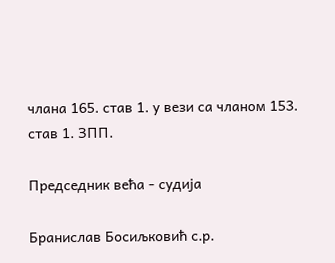члана 165. став 1. у вези са чланом 153. став 1. ЗПП.

Председник већа - судија

Бранислав Босиљковић с.р.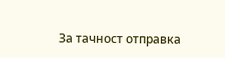За тачност отправка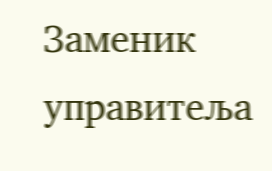Заменик управитеља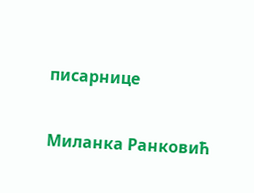писарнице

Миланка Ранковић